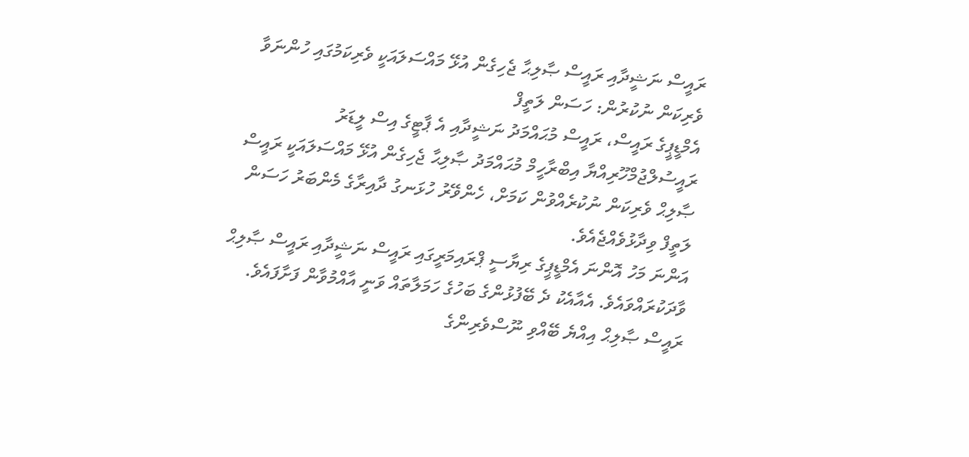ރައީސް ނަޝީދާއި ރައީސް ޞާލިޙާ ޖެހިގެން އުޅޭ މައްސަލައަކީ ވެރިކަމުގައި ހުންނަވާ ވެރިކަން ނުކުރުން: ހަސަން ލަތީފް
އެމްޑީޕީގެ ރައީސް، ރައީސް މުޙައްމަދު ނަޝީދާއި އެ ޕާޓީގެ އިސް ލީޑަރު ރައީސުލްޖުމްހޫރިއްޔާ އިބްރާހީމް މުޙައްމަދު ޞާލިޙާ ޖެހިގެން އުޅޭ މައްސަލައަކީ ރައީސް ޞާލިޙް ވެރިކަން ނުކުރެއްވުން ކަމަށް، ހެންވޭރު ހުޅަނގު ދާއިރާގެ މެންބަރު ހަސަން ލަތީފް ވިދާޅުވެއްޖެއެވެ.
އަންނަ މަހު އޮންނަ އެމްޑީޕީގެ ރިޔާސީ ޕްރައިމަރީގައި ރައީސް ނަޝީދާއި ރައީސް ޞާލިޙް ވާދަކުރައްވައެވެ. އެއާއެކު ދެ ބޭފުޅުންގެ ބަހުގެ ހަމަލާތައް ވަނީ އާއްމުވާން ފަށާފައެވެ.
ރައީސް ޞާލިޙް އިއްޔެ ބޭއްވި ނޫސްވެރިންގެ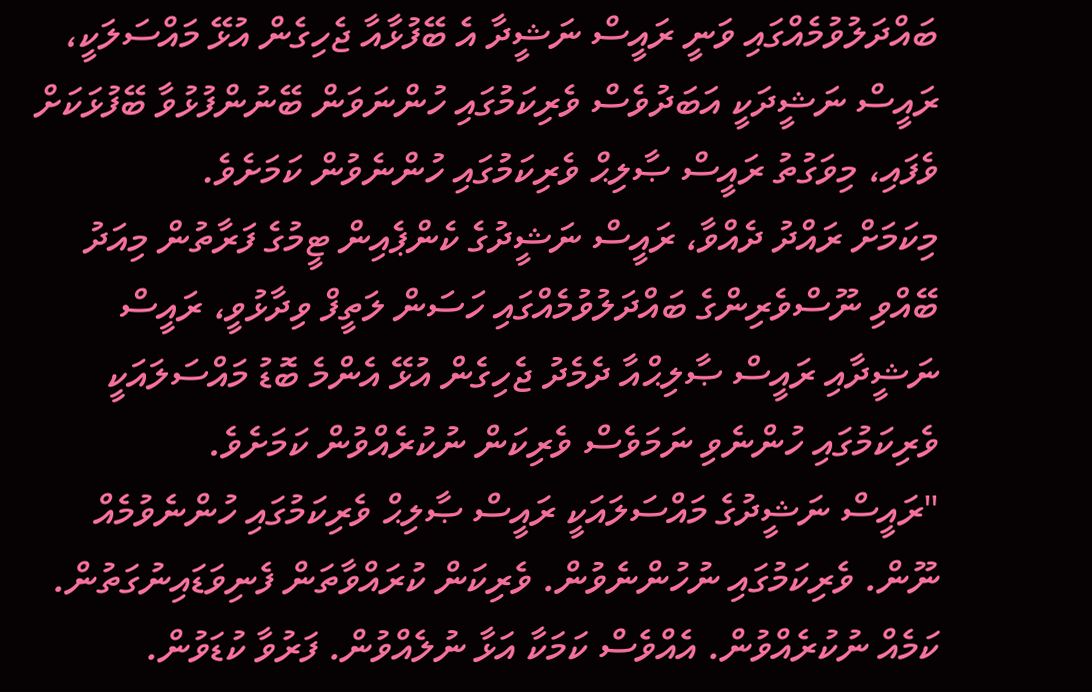ބައްދަލުވުމެއްގައި ވަނީ ރައީސް ނަޝީދާ އެ ބޭފުޅާއާ ޖެހިގެން އުޅޭ މައްސަލަކީ، ރައީސް ނަޝީދަކީ އަބަދުވެސް ވެރިކަމުގައި ހުންނަވަން ބޭނުންފުޅުވާ ބޭފުޅަކަށް ވެފައި، މިވަގުތު ރައީސް ޞާލިޙް ވެރިކަމުގައި ހުންނެވުން ކަމަށެވެ.
މިކަމަށް ރައްދު ދެއްވާ، ރައީސް ނަޝީދުގެ ކެންޕެއިން ޓީމުގެ ފަރާތުން މިއަދު ބޭއްވި ނޫސްވެރިންގެ ބައްދަލުވުމެއްގައި ހަސަން ލަތީފް ވިދާޅުވީ، ރައީސް ނަޝީދާއި ރައީސް ޞާލިޙްއާ ދެމެދު ޖެހިގެން އުޅޭ އެންމެ ބޮޑު މައްސަލައަކީ ވެރިކަމުގައި ހުންނެވި ނަމަވެސް ވެރިކަން ނުކުރެއްވުން ކަމަށެވެ.
"ރައީސް ނަޝީދުގެ މައްސަލައަކީ ރައީސް ޞާލިޙް ވެރިކަމުގައި ހުންނެވުމެއް ނޫން. ވެރިކަމުގައި ނުހުންނެވުން. ވެރިކަން ކުރައްވާތަން ފެނިވަޑައިނުގަތުން. ކަމެއް ނުކުރެއްވުން. އެއްވެސް ކަމަކާ އަޅާ ނުލެއްވުން. ފަރުވާ ކުޑަވުން.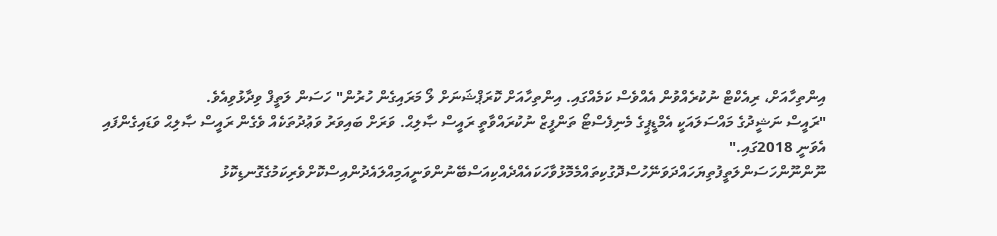އިންތިހާއަށް، ރިއެކްޓް ނުކުރެއްވުން އެއްވެސް ކަމެއްގައި. އިންތިހާއަށް ކޮރަޕްޝަނަށް ލޯ މަރައިގެން ހުރުން" ހަސަން ލަތީފް ވިދާޅުވިއެވެ.
"ރައީސް ނަޝީދުގެ މައްސަލައަކީ އެމްޑީޕީގެ މެނިފެސްޓޯ ތަންފީޒް ނުކުރައްވާތީ ރައީސް ޞާލިޙް. ވަރަށް ބައިވަރު ވަޢުދުތަކެއް ވެގެން ރައީސް ޞާލިޙް ވަޑައިގެންފައި އެވަނީ 2018ގައި."
ނޫންނޫންހަސަންލަތީފުތިޔަހައްދަވަނޭހުސްދޮގުކިތައްމެމޮޅުވާހަކައެއްދެއްކިއަސްބޭނުންވަނީއަމިއްލައެދުންއިސްކޮށްވެރިކަމުގެގޮނޑިކޮޅު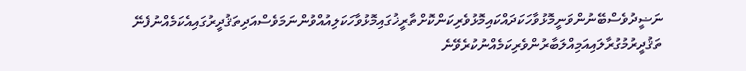ނަޟީދުވެސްބޭނުންވަނީމޮޅުވާހަކަދައްކައިމޮޅުވެރިކަންކޮށްތާރީޚުގައިމޮޅުވާހަކަލިއުއްވުންނަމަވެސްއަދިތަޤުދީރުގައިއެކަމެއްނުފެނޭ ތަޤުދީރުމުގުރާލައިއަމިއްލަބާރުންވެރިކަމެއްނުކުރެވޭނެ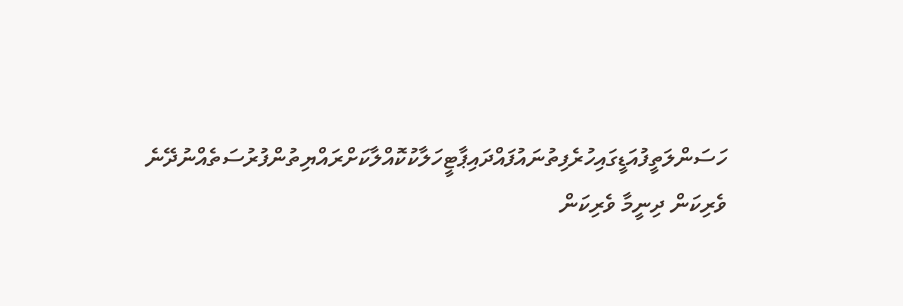ހަސަންލަތީފުއަޑީގައިހުރެފިތުނައުފައްދައިޕާޓީހަލާކުކޮއްލާކަށްރައްޔިތުންފުރުސަތެއްނުދޭނެ
ވެރިކަން ދިނީމާ ވެރިކަން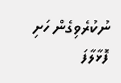ނުކުރެވިގެން ހަށި ފޮޅާލާފަ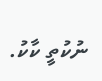ނުކުތީ ކާކު.